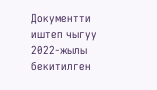Документти иштеп чыгуу 2022-жылы бекитилген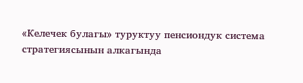«Келечек булагы» туруктуу пенсиондук система стратегиясынын алкагында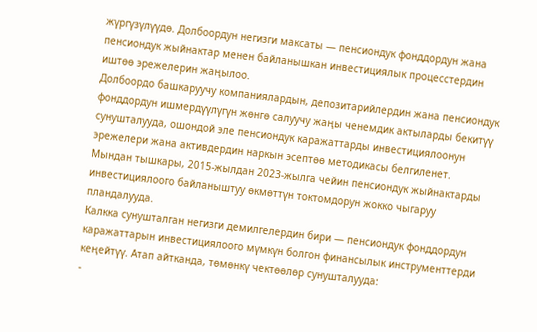жүргүзүлүүдө. Долбоордун негизги максаты — пенсиондук фонддордун жана пенсиондук жыйнактар менен байланышкан инвестициялык процесстердин иштөө эрежелерин жаңылоо.
Долбоордо башкаруучу компаниялардын, депозитарийлердин жана пенсиондук фонддордун ишмердүүлүгүн жөнгө салуучу жаңы ченемдик актыларды бекитүү сунушталууда, ошондой эле пенсиондук каражаттарды инвестициялоонун эрежелери жана активдердин наркын эсептөө методикасы белгиленет.
Мындан тышкары, 2015-жылдан 2023-жылга чейин пенсиондук жыйнактарды инвестициялоого байланыштуу өкмөттүн токтомдорун жокко чыгаруу пландалууда.
Калкка сунушталган негизги демилгелердин бири — пенсиондук фонддордун каражаттарын инвестициялоого мүмкүн болгон финансылык инструменттерди кеңейтүү. Атап айтканда, төмөнкү чектөөлөр сунушталууда:
-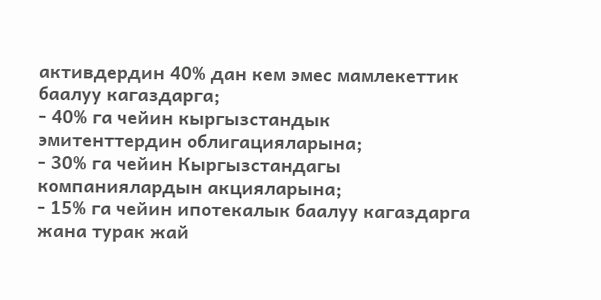активдердин 40% дан кем эмес мамлекеттик баалуу кагаздарга;
- 40% га чейин кыргызстандык эмитенттердин облигацияларына;
- 30% га чейин Кыргызстандагы компаниялардын акцияларына;
- 15% га чейин ипотекалык баалуу кагаздарга жана турак жай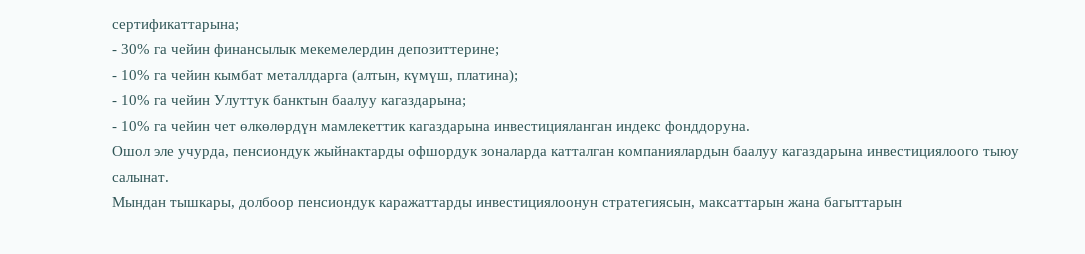сертификаттарына;
- 30% га чейин финансылык мекемелердин депозиттерине;
- 10% га чейин кымбат металлдарга (алтын, күмүш, платина);
- 10% га чейин Улуттук банктын баалуу кагаздарына;
- 10% га чейин чет өлкөлөрдүн мамлекеттик кагаздарына инвестицияланган индекс фонддоруна.
Ошол эле учурда, пенсиондук жыйнактарды офшордук зоналарда катталган компаниялардын баалуу кагаздарына инвестициялоого тыюу салынат.
Мындан тышкары, долбоор пенсиондук каражаттарды инвестициялоонун стратегиясын, максаттарын жана багыттарын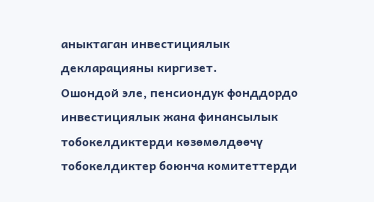аныктаган инвестициялык декларацияны киргизет.
Ошондой эле, пенсиондук фонддордо инвестициялык жана финансылык тобокелдиктерди көзөмөлдөөчү тобокелдиктер боюнча комитеттерди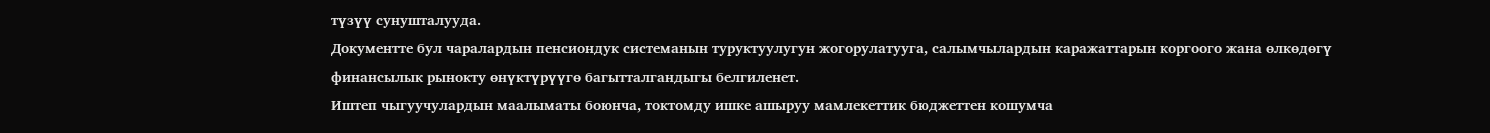түзүү сунушталууда.
Документте бул чаралардын пенсиондук системанын туруктуулугун жогорулатууга, салымчылардын каражаттарын коргоого жана өлкөдөгү финансылык рынокту өнүктүрүүгө багытталгандыгы белгиленет.
Иштеп чыгуучулардын маалыматы боюнча, токтомду ишке ашыруу мамлекеттик бюджеттен кошумча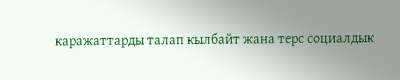каражаттарды талап кылбайт жана терс социалдык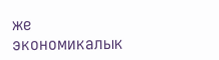же экономикалык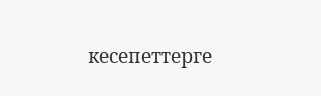кесепеттерге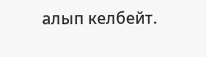алып келбейт.